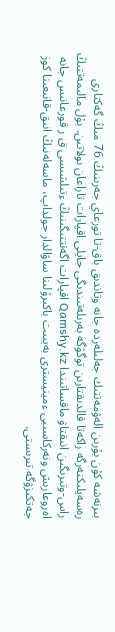بىرنەشە كۇن بۇرىن الەۋمەتتىك جەلىلەردە جانە وتاندىق باق-تا تورعاي جەرىنىڭ 76 مىڭ گەكتارى رەسەيلىكتەرگە راكەتا قالدىقتارىن توگۋگە بەرىلەتىندىگى جايلى اقپارات تاراعان بولاتىن. بۇل مالىمەتتىڭ راس-وتىرىگىن انىقتاۋ ماقساتىندا Qamshy.kz اقپارات اگەنتتىگىنىڭ ءتىلشىسى ق ر قورعانىس جانە اەروعارىش ونەركاسىبى ءمينيسترى بەيبىت باكىرۇلىنا ساۋالدار جولداپ، ماسەلەنىڭ انىق-قانىعىنا كوز جەتكىزۋگە تىرىستى.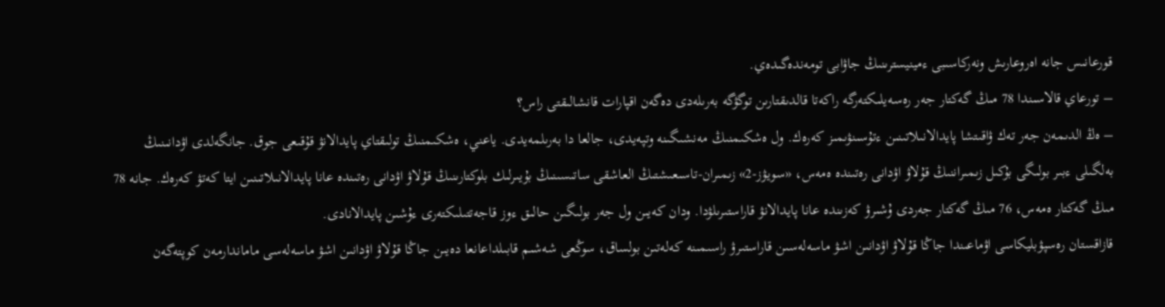قورعانىس جانە اەروعارىش ونەركاسىبى ءمينيسترىنىڭ جاۋابى تومەندەگىدەي.
– تورعاي قالاسىندا 78 مىڭ گەكتار جەر رەسەيلىكتەرگە راكەتا قالدىقتارىن توگۋگە بەرىلەدى دەگەن اقپارات قانشالىقتى راس؟
– ەڭ الدىمەن جەر تەك ۋاقىتشا پايدالانىلاتىنىن ءتۇسىنۋىمىز كەرەك. ول ەشكىمنىڭ مەنشىگىنە وتپەيدى، جالعا دا بەرىلمەيدى. ياعني، ەشكىمنىڭ تولىقتاي پايدالانۋ قۇقىعى جوق. جانگەلدى اۋدانىنىڭ بەلگىلى ءبىر بولىگى بۇكىل زىمىراننىڭ قۇلاۋ اۋدانى رەتىندە ەمەس، «سويۋز-2» زىمىران-تاسىعىشتىڭ العاشقى ساتىسىنىڭ بۇيىرلىك بلوكتارىنىڭ قۇلاۋ اۋدانى رەتىندە عانا پايدالانىلاتىنىن ايتا كەتۋ كەرەك. جانە 78 مىڭ گەكتار ەمەس، 76 مىڭ گەكتار جەردى ۇشىرۋ كەزىندە عانا پايدالانۋ قاراستىرىلۋدا. ودان كەيىن ول جەر بولىگىن حالىق ءوز قاجەتتىلىكتەرى ءۇشىن پايدالانادى.
قازاقستان رەسپۋبليكاسى اۋماعىندا جاڭا قۇلاۋ اۋدانىن اشۋ ماسەلەسىن قاراستىرۋ راسىمىنە كەلەتىن بولساق، سوڭعى شەشىم قابىلداعانعا دەيىن جاڭا قۇلاۋ اۋدانىن اشۋ ماسەلەسى ماماندارمەن كوپتەگەن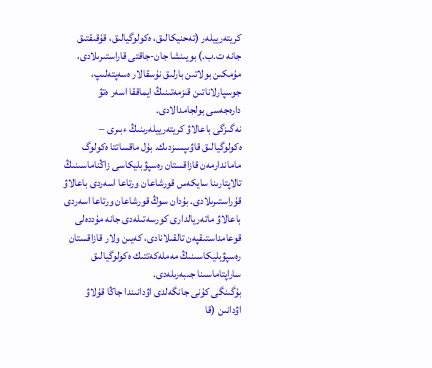كريتەرييلەر (تەحنيكالىق، ەكولوگيالىق، قۇقىقتىق جانە ت.ب.) بويىنشا جان-جاقتى قاراستىرىلادى، مۇمكىن بولاتىن بارلىق نۇسقالار ەسەپتەلىپ، جوسپارلاناتىن قىزمەتىنىڭ ايماققا اسەر ەتۋ دارەجەسى بولجامدالادى.
نەگىزگى باعالاۋ كريتەرييلەرىنىڭ ءبىرى – ەكولوگيالىق قاۋىپسىزدىك. بۇل ماقساتتا ەكولوگ ماماندارمەن قازاقستان رەسپۋبليكاسى زاڭناماسىنىڭ تالاپتارىنا سايكەس قورشاعان ورتاعا اسەردى باعالاۋ قۇراستىرىلادى. بۇدان سوڭ قورشاعان ورتاعا اسەردى باعالاۋ ماتەريالدارى كورسەتىلەدى جانە مۇددەلى قوعامداستىقپەن تالقىلانادى، كەيىن ولار قازاقستان رەسپۋبليكاسىنىڭ مەملەكەتتىك ەكولوگيالىق ساراپتاماسىنا جىبەرىلەدى.
بۇگىنگى كۇنى جانگەلدى اۋدانىندا جاڭا قۇلاۋ اۋدانىن (قا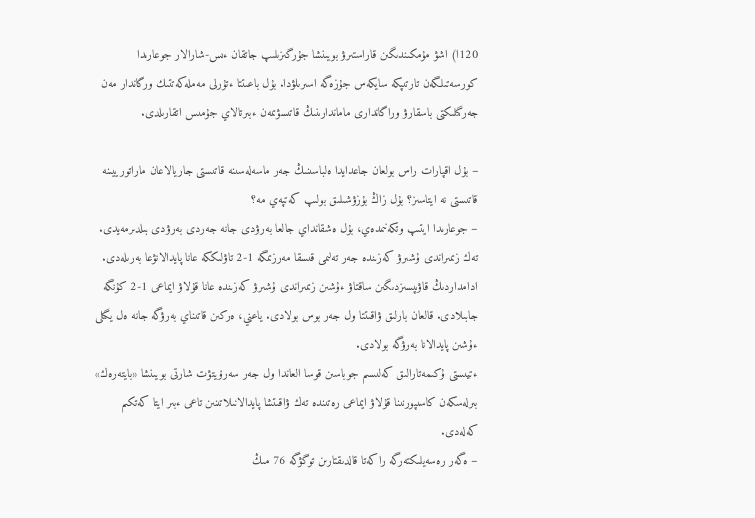120ا) اشۋ مۇمكىندىگىن قاراستىرۋ بويىنشا جۇرگىزىلىپ جاتقان ءىس-شارالار جوعارىدا كورسەتىلگەن تارتىپكە سايكەس جۇزەگە اسىرىلۋدا. بۇل باعىتتا ءتۇرلى مەملەكەتتىك ورگاندار مەن جەرگىلىكتى باسقارۋ وراگاندارى ماماندارىنىڭ قاتىسۋىمەن ءبىرتالاي جۇمىس اتقارىلدى.

– بۇل اقپارات راس بولعان جاعدايدا ەلباسىنىڭ جەر ماسەلەسىنە قاتىستى جاريالاعان ماراتورييىنە قاتىستى نە ايتاسىز؟ بۇل زاڭ بۇزۋشىلىق بولىپ كەتپەي مە؟
– جوعارىدا ايتىپ وتكەنىمدەي، بۇل ەشقانداي جالعا بەرۋدى جانە جەردى بەرۋدى بىلدىرمەيدى. تەك زىمىراندى ۇشىرۋ كەزىندە جەر تەلىمى قىسقا مەرزىمگە 1-2 تاۋلىككە عانا پايدالانۋعا بەرىلەدى. ادامداردىڭ قاۋىپسىزدىگىن ساقتاۋ ءۇشىن زىمىراندى ۇشىرۋ كەزىندە عانا قۇلاۋ ايماعى 1-2 كۇنگە جابىلادى. قالعان بارلىق ۋاقىتتا ول جەر بوس بولادى. ياعني، ەركىن قاتىناي بەرۋگە جانە ەل يگىلى ءۇشىن پايدالانا بەرۋگە بولادى.
ءتيىستى ۇكىمەتارالىق كەلىسىم جوباسىن قوسا العاندا ول جەر سەرۆيتۋت شارتى بويىنشا «بايتەرەك» بىرلەسكەن كاسىپورنىنا قۇلاۋ ايماعى رەتىندە تەك ۋاقىتشا پايدالانىلاتىنىن تاعى ءبىر ايتا كەتكىم كەلەدى.
– ەگەر رەسەيلىكتەرگە راكەتا قالدىقتارىن توگۋگە 76 مىڭ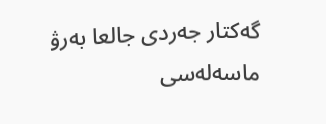گەكتار جەردى جالعا بەرۋ ماسەلەسى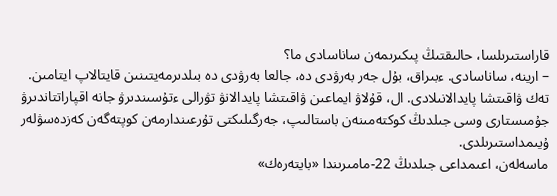قاراستىرىلسا، حالىقتىڭ پىكىرىمەن ساناسادى ما؟
– ارينە، ساناسادى. ءبىراق، بۇل جەر بەرۋدى دە، جالعا بەرۋدى دە بىلدىرمەيتىنىن قايتالاپ ايتامىن. تەك ۋاقىتشا پايدالانىلادى. ال، قۇلاۋ ايماعىن ۋاقىتشا پايدالانۋ تۋرالى ءتۇسىندىرۋ جانە اقپاراتتاندىرۋ جۇمىستارى وسى جىلدىڭ كوكتەمىنەن باستالىپ، جەرگىلىكتى تۇرعىندارمەن كوپتەگەن كەزدەسۋلەر ۇيىمداستىرىلدى.
ماسەلەن، اعىمداعى جىلدىڭ 22-مامىرىندا «بايتەرەك»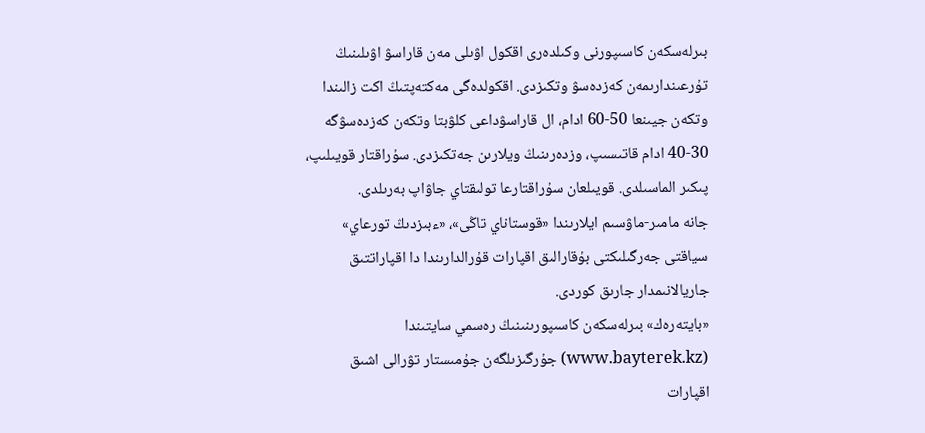بىرلەسكەن كاسىپورنى وكىلدەرى اقكول اۋىلى مەن قاراسۋ اۋىلىنىڭ تۇرعىندارىمەن كەزدەسۋ وتكىزدى. اقكولدەگى مەكتەپتىڭ اكت زالىندا وتكەن جيىنعا 50-60 ادام، ال قاراسۋداعى كلۋبتا وتكەن كەزدەسۋگە 30-40 ادام قاتىسىپ، وزدەرىنىڭ ويلارىن جەتكىزدى. سۇراقتار قويىلىپ، پىكىر الماسىلدى. قويىلعان سۇراقتارعا تولىقتاي جاۋاپ بەرىلدى.
جانە مامىر-ماۋسىم ايلارىندا «قوستاناي تاڭى»، «ءبىزدىڭ تورعاي» سياقتى جەرگىلىكتى بۇقارالىق اقپارات قۇرالدارىندا دا اقپاراتتىق جاريالانىمدار جارىق كوردى.
«بايتەرەك» بىرلەسكەن كاسىپورىنىنىڭ رەسمي سايتىندا (www.bayterek.kz) جۇرگىزىلگەن جۇمىستار تۋرالى اشىق اقپارات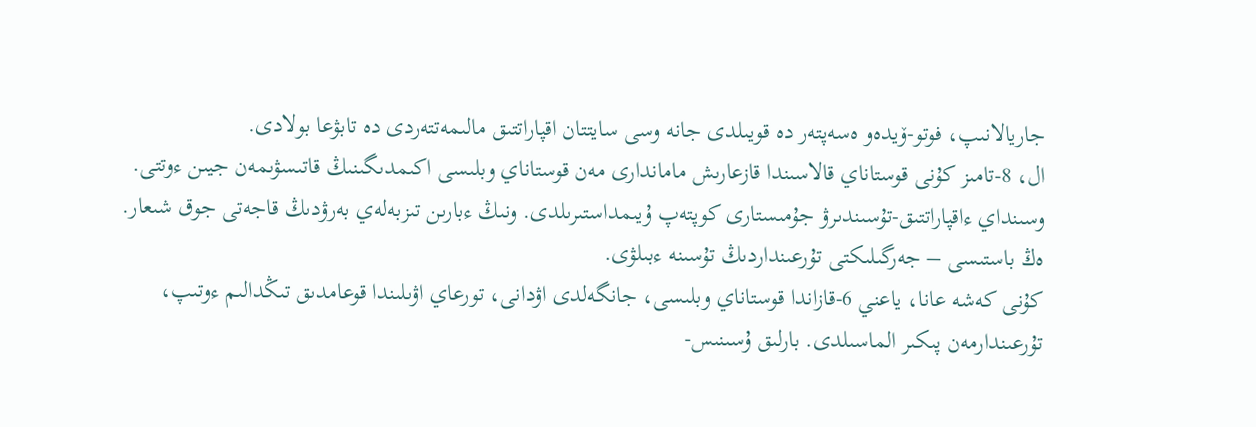جاريالانىپ، فوتو-ۆيدەو ەسەپتەر دە قويىلدى جانە وسى سايتتان اقپاراتتىق مالىمەتتەردى دە تابۋعا بولادى.
ال، 8-تامىز كۇنى قوستاناي قالاسىندا قازعارىش ماماندارى مەن قوستاناي وبلىسى اكىمدىگىنىڭ قاتىسۋىمەن جيىن ءوتتى.
وسىنداي ءاقپاراتتىق-تۇسىندىرۋ جۇمىستارى كوپتەپ ۇيىمداستىرىلدى. ونىڭ ءبارىن تىزبەلەي بەرۋدىڭ قاجەتى جوق شىعار. ەڭ باستىسى – جەرگىلىكتى تۇرعىنداردىڭ تۇسىنە ءبىلۋى.
كۇنى كەشە عانا، ياعني 6-قازاندا قوستاناي وبلىسى، جانگەلدى اۋدانى، تورعاي اۋىلىندا قوعامدىق تىڭدالىم ءوتىپ، تۇرعىندارمەن پىكىر الماسىلدى. بارلىق ۇسىنىس-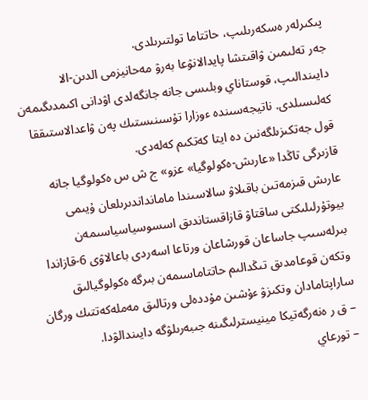پىكىرلەر ەسكەرىلىپ، حاتتاما تولتىرىلدى.
جەر تەلىمىن ۋاقىتشا پايدالانۋعا بەرۋ مەحانيزمى الدىن-الا دايىندالىپ، قوستاناي وبلىسى جانە جانگەلدى اۋدانى اكىمدىگىمەن كەلىسىلدى. ناتيجەسىندە ءوزارا تۇسىنىستىك پەن ۋاعدالاستىققا قول جەتكىزىلگەنىن دە ايتا كەتكىم كەلەدى.
قازىرگى تاڭدا «عارىش-ەكولوگيا» عزو» ج ش س ەكولوگيا جانە عارىش قىزمەتىن باقىلاۋ سالاسىندا مامانداندىرىلعان ۇيىمى بيوتۇرلىلىكتى ساقتاۋ قازاقستاندىق اسسوسياسياسىمەن بىرلەسىپ جاساعان قورشاعان ورتاعا اسەردى باعالاۋى 6-قازاندا وتكەن قوعامدىق تىڭدالىم حاتتاماسىمەن بىرگە ەكولوگيالىق ساراپتامادان وتكىزۋ ءۇشىن مۇددەلى ورتالىق مەملەكەتتىك ورگان – ق ر ەنەرگەتيكا مينيسترلىگىنە جىبەرىلۋگە دايىندالۋدا.
– تورعاي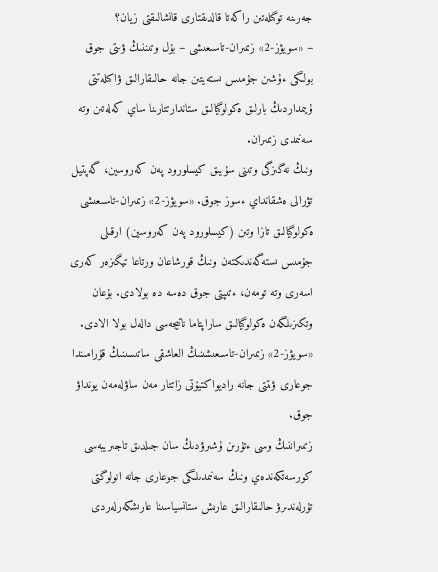جەرىنە توگىلەتىن راكەتا قالدىقتارى قانشالىقتى زيان؟
– «سويۋز-2» زىمىران-تاسىعىشى – بۇل وتىننىڭ ۋىتى جوق بولىگى ءۇشىن جۇمىس ىستەيتىن جانە حالىقارالىق ۋاكىلەتتى ۇيىمداردىڭ بارلىق ەكولوگيالىق ستاندارتتارىنا ساي كەلەتىن وتە سەنىمدى زىمىران.
ونىڭ نەگىزگى وتىنى سۇيىق كيسلورود پەن كەروسين، گەپتيل تۋرالى ەشقانداي ءسوز جوق. «سويۋز-2» زىمىران-تاسىعىشى ەكولوگيالىق تازا وتىن (كيسلورود پەن كەروسين) ارقىلى جۇمىس ىستەگەندىكتەن ونىڭ قورشاعان ورتاعا تيگىزەر كەرى اسەرى وتە تومەن، ءتىپتى جوق دەسە دە بولادى. بۇعان وتكىزىلگەن ەكولوگيالىق ساراپتاما ناتيجەسى دالەل بولا الادى.
«سويۋز-2» زىمىران-تاسىعىشىنىڭ العاشقى ساتىسىنىڭ قۇرامىندا جوعارى ۋىتتى جانە راديواكتيۆتى زاتتار مەن ساۋلەمەن يونداۋ جوق.
زىمىراننىڭ وسى ءتۇرىن ۇشىرۋدىڭ سان جىلدىق تاجىريبەسى كورسەتكەندەي ونىڭ سەنىمدىلىگى جوعارى جانە انولوگتى تۇرلەندىرۋ حالىقارالىق عارىش ستانسياسىنا عارىشكەرلەردى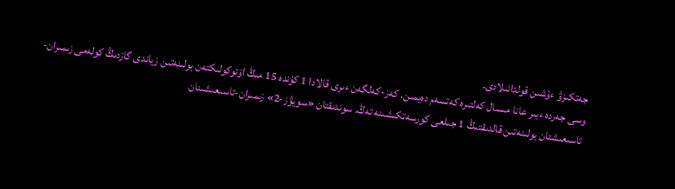جەتكىزۋ ءۇشىن قولدانىلادى.
وسى جەردە ءبىر عانا مىسال كەلتىرە كەتسەم دەيمىن. كەز-كەلگەن ءىرى قالادا 1 كۇندە 15 مىڭ اۆتوكولىكتەن بولىنەتىن زياندى گازدىڭ كولەمى زىمىران-تاسىعىشتان بولىنەتىن قالدىقتىڭ 1 جىلعى كورسەتكىشىنە تەڭ. سوندىقتان «سويۋز-2» زىمىران-تاسىعىشىنان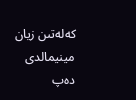كەلەتىن زيان مينيمالدى دەپ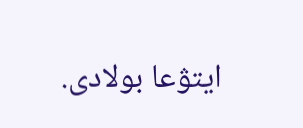ايتۋعا بولادى.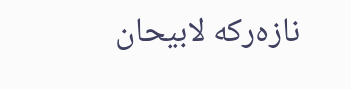نازەركە لابيحان